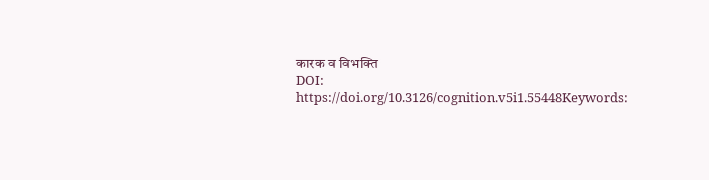कारक व विभक्ति
DOI:
https://doi.org/10.3126/cognition.v5i1.55448Keywords: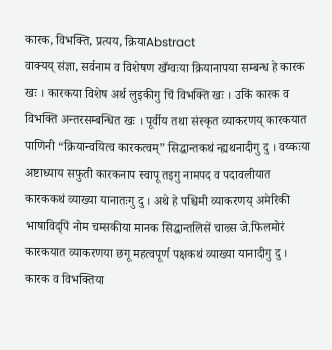कारक, विभक्ति, प्रत्यय, क्रियाAbstract
वाक्यय् संज्ञा, सर्वनाम व विशेषण खँग्वःया क्रियानापया सम्बन्ध हे कारक खः । कारकया विशेष अर्थ लुइकीगु चिं विभक्ति खः । उकिं कारक व विभक्ति अन्तरसम्बन्धित खः । पूर्वीय तथा संस्कृत व्याकरणय् कारकयात पाणिनी “क्रियान्वयित्व कारकत्वम्” सिद्धान्तकथं न्ह्यथनादीगु दु । वय्कःया अष्टाध्याय सफुती कारकनाप स्वापू तइगु नामपद व पदावलीयात कारककथं व्याख्या यानातःगु दु । अथे हे पश्चिमी व्याकरणय् अमेरिकी भाषाविद्पिं नोम चम्सकीया मानक सिद्धान्तलिसें चाल्र्स जे.फिलमोरं कारकयात व्याकरणया छगू महत्वपूर्ण पक्षकथं व्याख्या यानादीगु दु । कारक व विभक्तिया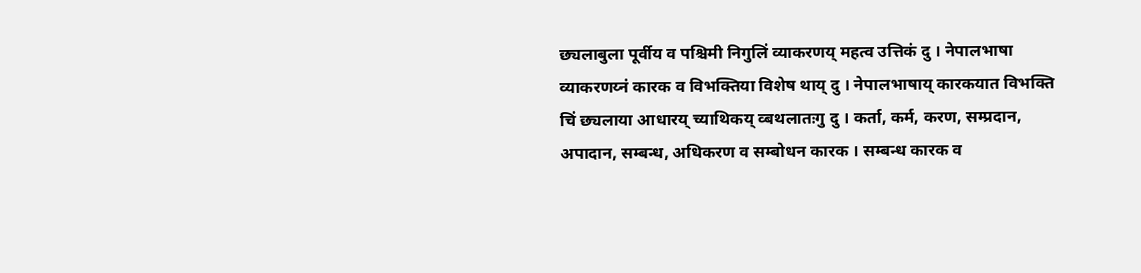छ्यलाबुला पूर्वीय व पश्चिमी निगुलिं व्याकरणय् महत्व उत्तिकं दु । नेपालभाषा व्याकरणय्नं कारक व विभक्तिया विशेष थाय् दु । नेपालभाषाय् कारकयात विभक्ति चिं छ्यलाया आधारय् च्याथिकय् व्बथलातःगु दु । कर्ता, कर्म, करण, सम्प्रदान, अपादान, सम्बन्ध, अधिकरण व सम्बोधन कारक । सम्बन्ध कारक व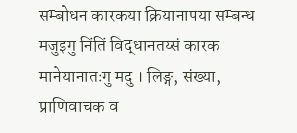सम्बोधन कारकया क्रियानापया सम्बन्ध मजुइगु निंतिं विद्धानतय्सं कारक मानेयानातःगु मदु । लिङ्ग, संख्या, प्राणिवाचक व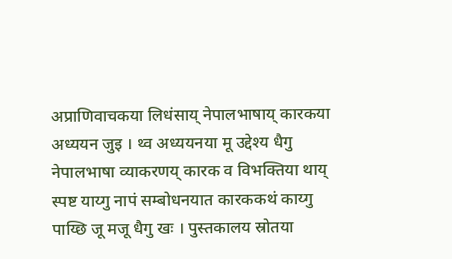अप्राणिवाचकया लिधंसाय् नेपालभाषाय् कारकया अध्ययन जुइ । थ्व अध्ययनया मू उद्देश्य धैगु नेपालभाषा व्याकरणय् कारक व विभक्तिया थाय् स्पष्ट याय्गु नापं सम्बोधनयात कारककथं काय्गु पाय्छि जू मजू धैगु खः । पुस्तकालय स्रोतया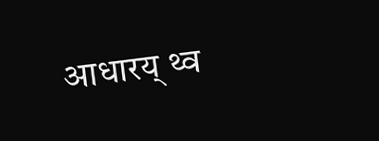आधारय् थ्व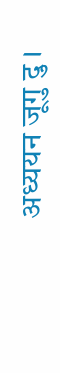अध्ययन जूगु दु ।